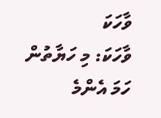ވާހަކަ
ވާހަކަ: މި ހަޔާތުން ހަމަ އެންމެ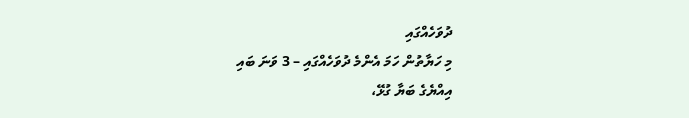ދުވަހެއްގައި
މި ހަޔާތުން ހަމަ އެންމެ ދުވަހެއްގައި – 3 ވަނަ ބައި
އިއްޔެގެ ބަޔާ ގުޅޭ،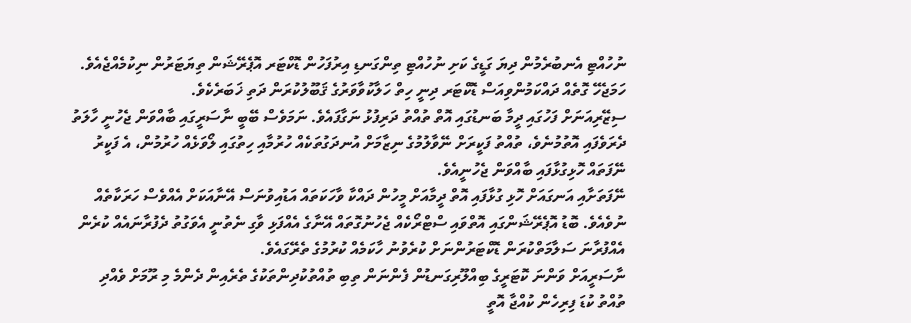ނުހުއްޓި އެނބުރެމުން ދިޔަ ގަޑީގެ ކަށި ނުހުއްޓި ތިންގަނޑި އިރުފަހުން ޑޮކްޓަރ އޮޕެރޭޝަން ތިޔަޓަރުން ނިކުމެއްޖެއެވެ. ހަމަޖެހޭ ގޮތެއް ދައްކަމުންވިއަސް ޑޮކްޓަރ ދިނީ ހިތް ހަލާކުވާވަރުގެ ޤަބޫލުކުރަން ދަތި ޚަބަރެކެވެ.
ސިޒޭރިއަނަށް ފަހުގައި ދީމާ ބަނޑުގައި އޮތް ތުއްތު ދަރިފުޅު ނަގާފައެވެ. ނަމަވެސް ބޭބީ ނާސަރީގައި ބާއްވަން ޖެހުނީ ހާލަތު ދެރަވެފައި އޮތުމުނެވެ، ތުއްތު ފަކީރަށް ނޭވާލުމުގެ ނިޒާމަށް އުނދަގުތަކެއް ހުރުމާއި ހިތުގައި ލޯވަޅެއް ހުރުމުން، އެ ފަކީރު ނޭފަތައް ހޮޅިގުޅާފައި ބާއްވަން ޖެހުނީއެވެ.
ނޭފަތަށާއި އަނގައަށް ހޮޅި ގުޅާފައި އޮތް ދީމާއަށް މީހުން ދައްކާ ވާހަކަތައް އަޑުއިވުނަސް އޭނާއަކަށް އެއްވެސް ހަރަކާތެއް ނުވެއެވެ. ބޮޑު އޮޕެރޭޝަންގައި އޮތްވައި ސްޓްރޯކެއް ޖެހުނުގޮތައް އޭނާގެ އެއްފަޅި ވާގި ނެތުނީ އެވަގުތު ދެފުރާނައެއް ކުރެން އެއްފުރާނަ ސަލާމަތްކުރަން ޑޮކްޓަރުންނަށް ކުރެވުނު ހާކަމެއް ކުރުމުގެ ތެރޭގައެވެ.
ނާސަރީއަށް ވަންނަ ކޮޓަރީގެ ބިއްލޫރިގަނޑުން ފެންނަން ތިބި ތުއްތުކުދިންތަކުގެ ތެރެއިން ދެންމެ މި ރޫމަށް ވެއްދި ތުއްތު ކުޑަ ފިރިހެން ކުއްޖާ އޮތީ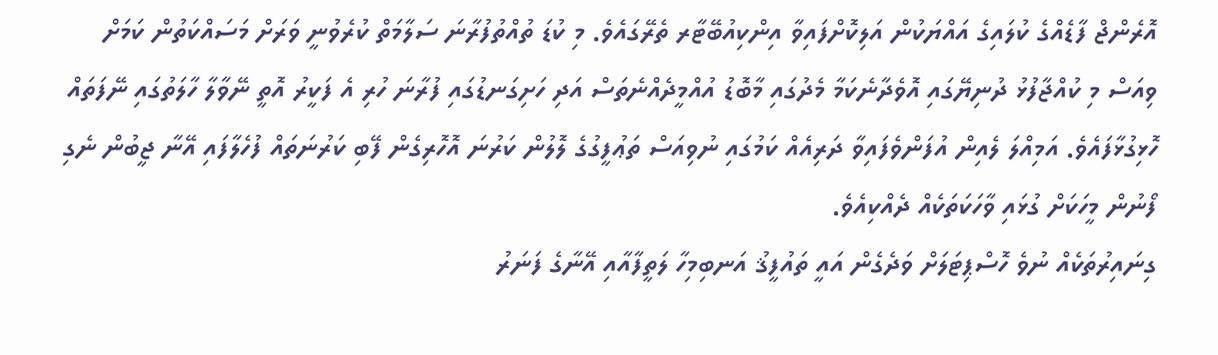އޮރެންޖް ފާޑެއްގެ ކުލައިގެ އައްޔަކުން އަލިކޮށްފައިވާ އިންކިއުބޭޓާރ ތެރޭގައެވެ. މި ކުޑަ ތުއްތުފުރާނަ ސަލާމަތް ކުރެވުނީ ވަރަށް މަސައްކަތުން ކަމަށް ވިއަސް މި ކުއްޖާފުޅު ދުނިޔޭގައި އޮވެދާނެކަމާ މެދުގައި މާބޮޑު އުއްމީދެއްނެތަސް އަދި ހަށިގަނޑުގައި ފުރާނަ ހުރި އެ ފަކީރު އޮތީ ނޭވާލާ ހާލަތުގައި ނޭފަތައް ހޮޅިގުޅާފައެވެ. އަމިއްލަ ލެއިން އުފަންވެފައިވާ ދަރިއެއް ކަމުގައި ނުވިއަސް ތަޢުފީގުގެ ލޮލުން ކަރުނަ އޮހޮރިގެން ފޭބި ކަރުނަތައް ފުހެލާފައި އޭނާ ޖީބުން ނެގި ފޯނުން މީހަކަށް ގުޅައި ވާހަކަތަކެއް ދެއްކިއެވެ.
ގިނައިރުތަކެއް ނުވެ ހޮސްޕިޓަލަށް ވަދެގެން އައީ ތައުފީޤު އަނބިމިހާ ލަތީފާއާއި އޭނާގެ ފަނަރު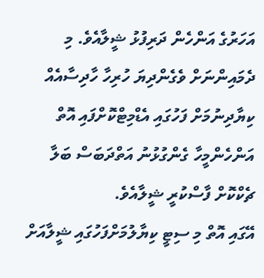އަހަރުގެ އަންހެން ދަރިފުޅު ޝީލާއެވެ. މި ދެމައިންނަށް ވެގެންދިޔަ ހުރިހާ ހާދިސާއެއް ކިޔާދިނުމަށް ފަހުގައި އެޑްމިޓްކޮށްފައި އޮތް އަންހެންމީހާ ގެންގުޅުނު އަތްދަބަސް ބަލާ ޗެކްކޮށް ފާސްކުރީ ޝީލާއެވެ.
އޭގައި އޮތް މި ސިޓީ ކިޔާލުމަށްފަހުގައި ޝީލާއަށް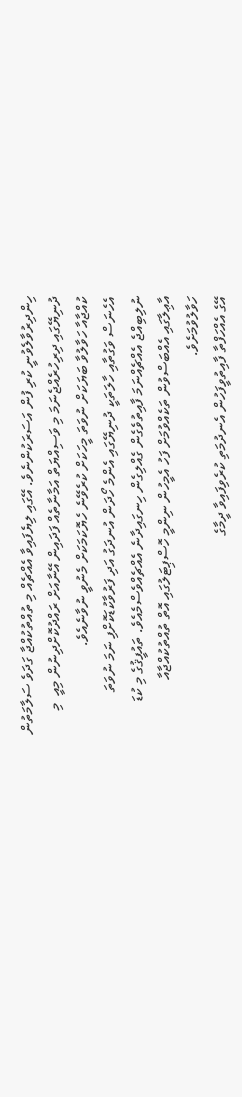ހިންދިރުވާލެވުނީ ކުރި ފުން އަސަރަކުންނެވެ. އޭގައި ލިޔެފައިވާ އެއްޗެއް މި ތުއްތުކުއްޖާ ގަދަވެ ސަލާމަތުން ދުނިޔޭގައި ދިރިހުރެއްޖެނަމަ މި ވަސިއްޔަތް އަމާނާތެއް ފަދައިން އޭނާއަށް ރައްދުކޮށްދިނުން މިއީ  މި ކުއްޖާއާ ހަވާލުވާ ބަޔަކަށް ނުވަތަ މީހަކަށް ކުރެވޭނެ ހެޔޮކަމަކަށް މެނުވީ ނުވާނެއެވެ.
އެހެނަސް ވަގުތާއި ހާލަތަކީ ދުނިޔޭގައި އެންމެ ހޯދަން އުނދަގު އަދި ފަރުވާކުޑަކޮށްފި ނަމަ ނުވަތަ ނުލިބިއްޖެ އެއްޗެއްނަމަ ފާއިތުވެގެން ގެއްލިގެން ހިނގައިދާނެ އެއްޗެއްވެސްމެއެވެ. ތައުފީޤުގެ މި ކުޑަ އާޢިލާގައި އެއްބަސްވުން ތަކެއްވުމަށް ފަހު އެމީހުން ނިންމީ ހޮސްޕިޓަލުގައި އޮތް ތުއްތުކުއްޖާއާ ހަވާލުވުމަށެވެ.
އޭގެ އެއްހަފްތާ ފާއިތުވީފަހުން އެނދުމަތި ކުރެވިފައިވާ ދީމާގެ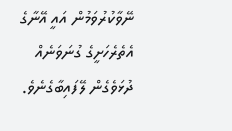ނޭވާކުރުވަމުން އައީ އޭނާގެ އެތެރެހަށީގެ ގުނަވަނެއް ދުޅަވެގެން ލޭފައިބާގެނެވެ.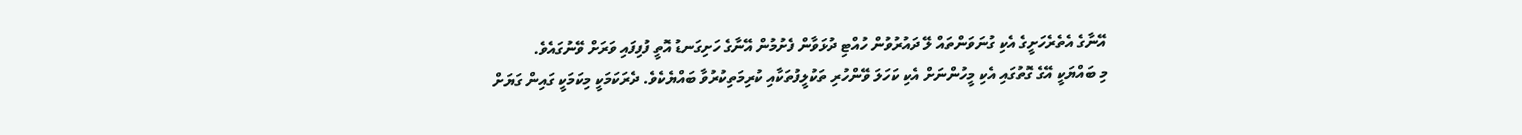އޭނާގެ އެތެރެހަށީގެ އެކި ގުނަވަންތައް ލޭ ދައުރުވުން ހުއްޓި ދުޅަވާން ފެށުމުން އޭނާގެ ހަށިގަނޑު އޮތީ ފުފިފައި ވަރަށް ވޭނުގައެވެ.
މި ބައްޔަކީ އޭގެ ގޮތުގައި އެކި މީހުންނަށް އެކި ކަހަލަ ވޭންހުރި ތަކުލީފުތަކާއި ކުރިމަތިކުރުވާ ބައްޔެކެވެ. ދެރަކަމަކީ މިކަމަކީ ގައިން ގަޔަށް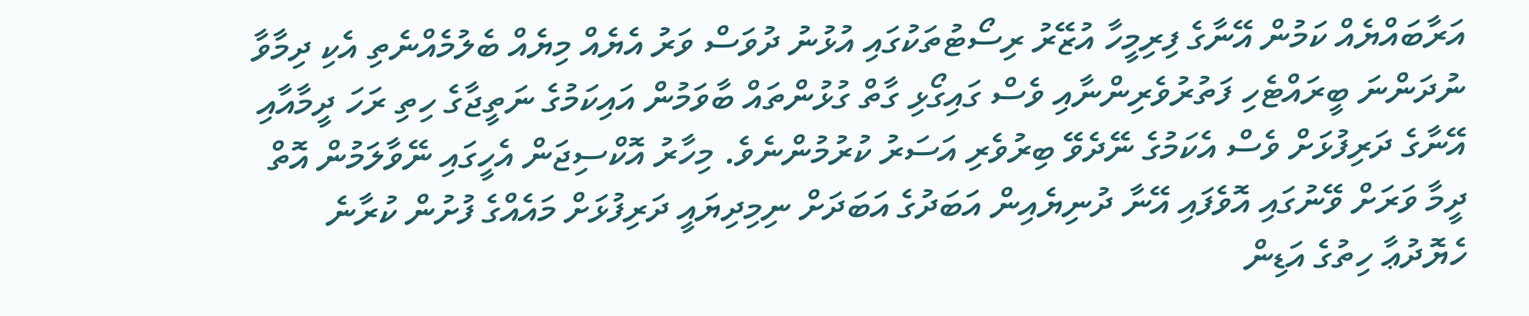އަރާބައްޔެއް ކަމުން އޭނާގެ ފިރިމީހާ އުޒޭރު ރިސޯޓުތަކުގައި އުޅުނު ދުވަސް ވަރު އެޔެއް މިޔެއް ބެލުމެއްނެތި އެކި ދިމާވާ ނުދަންނަ ބީރައްޓެހި ފަތުރުވެރިންނާއި ވެސް ގައިގޯޅި ގާތް ގުޅުންތައް ބާވަމުން އައިކަމުގެ ނަތީޖާގެ ހިތި ރަހަ ދީމާއާއި އޭނާގެ ދަރިފުޅަށް ވެސް އެކަމުގެ ނޭދެވޭ ބިރުވެރި އަސަރު ކުރުމުންނެވެ. މިހާރު އޮކްސިޖަން އެހީގައި ނޭވާލަމުން އޮތް ދީމާ ވަރަށް ވޭނުގައި އޮވެފައި އޭނާ ދުނިޔެއިން އަބަދުގެ އަބަދަށް ނިމިދިޔައީ ދަރިފުޅަށް މައެއްގެ ފުށުން ކުރާނެ ހެޔޮދުޢާ ހިތުގެ އަޑިން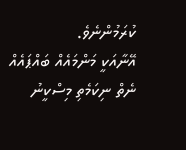ކުރަމުންނެވެ.
އޭނާއަކީ މަންމައެއް ބައްޕައެއް ނެތް ނިކަމެތި މިސްކީނު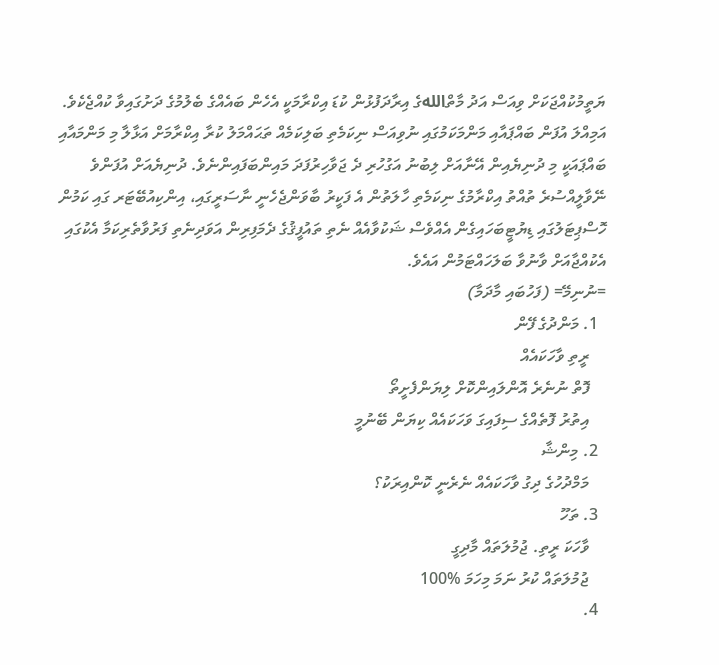ޔަތީމުކުއްޖަކަށް ވިއަސް އަދު މާތްاللهގެ އިރާދަފުޅުން ކުޑަ އިކްރާމަކީ އެހެން ބައެއްގެ ބެލުމުގެ ދަށުގައިވާ ކުއްޖެކެވެ. އަމިއްލަ އުފަން ބައްޕައާއި މަންމަކަމުގައި ނުވިއަސް ނިކަމެތި ބަލިކަމެއް ތަޙައްމަލު ކުރާ އިކްރާމަށް އަޅާލާ މި މަންމައާއި ބައްޕައަކީ މި ދުނިޔެއިން އޭނާއަށް ލިބުނު އަގުހުރި ދެ ޖަވާހިރުފަދަ މައިންބަފައިންނެވެ. ދުނިޔެއަށް އުފަންވެ ނޭވާލީއްސުރެ ތުއްތު އިކްރާމުގެ ނިކަމެތި ހާލަތުން އެ ފަކީރު ބާވަންޖެހެނީ ނާސަރީގައި، އިންކިއުބޭޓަރ ގައި ކަމުން ހޮސްޕިޓަލުގައި ޑިޔުޓީބަހައިގެން އެއްވެސް ޝަކުވާއެއް ނެތި ތައުފީޤުގެ ދެމަފިރިން އަވަދިނެތި ފަރުވާތެރިކަމާ އެކުގައި އެކުއްޖާއަށް ވާނުވާ ބަލަހައްޓަމުން އައެވެ.
=ނުނިމޭ= (ފަހުބައި މާދަމާ)
  1. މަންދުގެ ފޭން
    ރީތި ވާހަކައެއް
    ފޮތް ނުނެރެ އޮންލައިންކޮށް ލިޔަންފެށީތޯ
    އިތުރު ފޮތެއްގެ ސިފައިގަ ވަހަކައެއް ކިޔަން ބޭނުމީ
  2. މިންޝާ
    މަމްދުހުގެ ދިގު ވާހަކައެއް ނެރެނީ ކޮންއިރަކު؟
  3. ތަހޫ
    ވާހަކަ ރީތި. ޖުމުލަތައް މާދިގީ
    ޖުމުލަތައް ކުރު ނަމަ މިހަމަ %100
  4.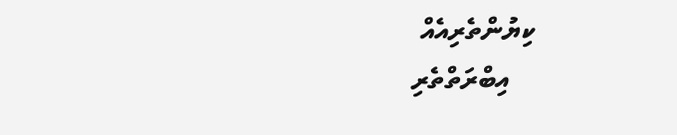ކިޔުންތެރިއެއް
    އިބްރަތްތެރި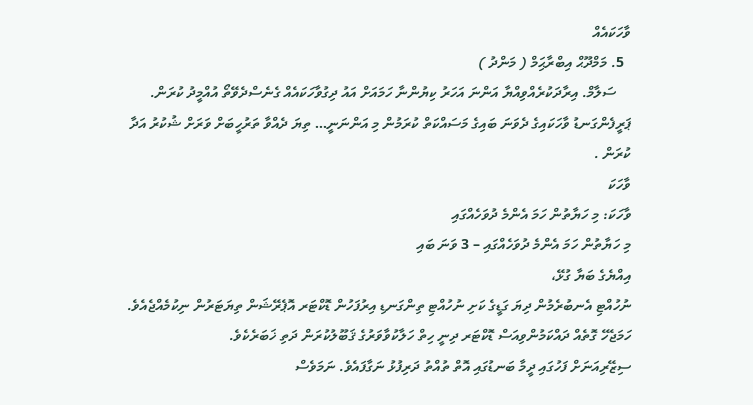ވާހަކައެއް
  5. މަމްދޫޙް އިބްރާޙަިމް ( މަންދު )
    ސަލާމް. އިރާދަކުރެއްވިއްޔާ އަންނަ އަހަރު ކިޔުންނާ ހަމައަށް އައު ދިގުވާހަކައެއް ގެނެސްދެވޭތޯ އުއްމީދު ކުރަން. ޕަރީފެންގަނޑު ވާހަކައިގެ ދެވަނަ ބައިގެ މަސައްކަތް ކުރަމުން މި އަންނަނީ… ތިޔަ ދެއްވާ ތަރުހީބަށް ވަރަށް ޝުކުރު އަދާ ކުރަން .
ވާހަކަ
ވާހަކަ: މި ހަޔާތުން ހަމަ އެންމެ ދުވަހެއްގައި
މި ހަޔާތުން ހަމަ އެންމެ ދުވަހެއްގައި – 3 ވަނަ ބައި
އިއްޔެގެ ބަޔާ ގުޅޭ،
ނުހުއްޓި އެނބުރެމުން ދިޔަ ގަޑީގެ ކަށި ނުހުއްޓި ތިންގަނޑި އިރުފަހުން ޑޮކްޓަރ އޮޕެރޭޝަން ތިޔަޓަރުން ނިކުމެއްޖެއެވެ. ހަމަޖެހޭ ގޮތެއް ދައްކަމުންވިއަސް ޑޮކްޓަރ ދިނީ ހިތް ހަލާކުވާވަރުގެ ޤަބޫލުކުރަން ދަތި ޚަބަރެކެވެ.
ސިޒޭރިއަނަށް ފަހުގައި ދީމާ ބަނޑުގައި އޮތް ތުއްތު ދަރިފުޅު ނަގާފައެވެ. ނަމަވެސް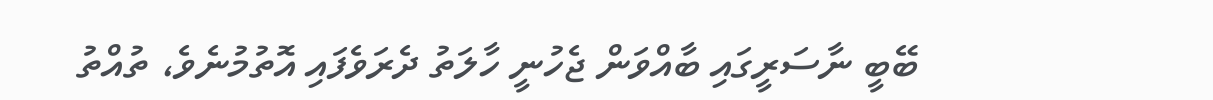ބޭބީ ނާސަރީގައި ބާއްވަން ޖެހުނީ ހާލަތު ދެރަވެފައި އޮތުމުނެވެ، ތުއްތު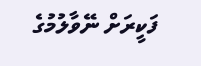ފަކީރަށް ނޭވާލުމުގެ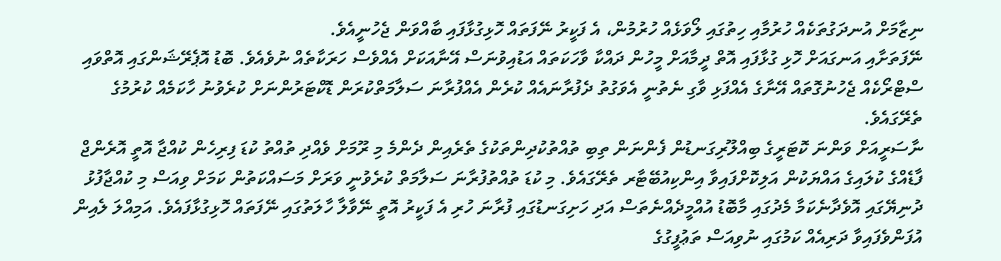ނިޒާމަށް އުނދަގުތަކެއް ހުރުމާއި ހިތުގައި ލޯވަޅެއް ހުރުމުން، އެ ފަކީރު ނޭފަތައް ހޮޅިގުޅާފައި ބާއްވަން ޖެހުނީއެވެ.
ނޭފަތަށާއި އަނގައަށް ހޮޅި ގުޅާފައި އޮތް ދީމާއަށް މީހުން ދައްކާ ވާހަކަތައް އަޑުއިވުނަސް އޭނާއަކަށް އެއްވެސް ހަރަކާތެއް ނުވެއެވެ. ބޮޑު އޮޕެރޭޝަންގައި އޮތްވައި ސްޓްރޯކެއް ޖެހުނުގޮތައް އޭނާގެ އެއްފަޅި ވާގި ނެތުނީ އެވަގުތު ދެފުރާނައެއް ކުރެން އެއްފުރާނަ ސަލާމަތްކުރަން ޑޮކްޓަރުންނަށް ކުރެވުނު ހާކަމެއް ކުރުމުގެ ތެރޭގައެވެ.
ނާސަރީއަށް ވަންނަ ކޮޓަރީގެ ބިއްލޫރިގަނޑުން ފެންނަން ތިބި ތުއްތުކުދިންތަކުގެ ތެރެއިން ދެންމެ މި ރޫމަށް ވެއްދި ތުއްތު ކުޑަ ފިރިހެން ކުއްޖާ އޮތީ އޮރެންޖް ފާޑެއްގެ ކުލައިގެ އައްޔަކުން އަލިކޮށްފައިވާ އިންކިއުބޭޓާރ ތެރޭގައެވެ. މި ކުޑަ ތުއްތުފުރާނަ ސަލާމަތް ކުރެވުނީ ވަރަށް މަސައްކަތުން ކަމަށް ވިއަސް މި ކުއްޖާފުޅު ދުނިޔޭގައި އޮވެދާނެކަމާ މެދުގައި މާބޮޑު އުއްމީދެއްނެތަސް އަދި ހަށިގަނޑުގައި ފުރާނަ ހުރި އެ ފަކީރު އޮތީ ނޭވާލާ ހާލަތުގައި ނޭފަތައް ހޮޅިގުޅާފައެވެ. އަމިއްލަ ލެއިން އުފަންވެފައިވާ ދަރިއެއް ކަމުގައި ނުވިއަސް ތަޢުފީގުގެ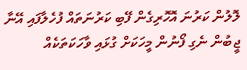ލޮލުން ކަރުނަ އޮހޮރިގެން ފޭބި ކަރުނަތައް ފުހެލާފައި އޭނާ ޖީބުން ނެގި ފޯނުން މީހަކަށް ގުޅައި ވާހަކަތަކެއް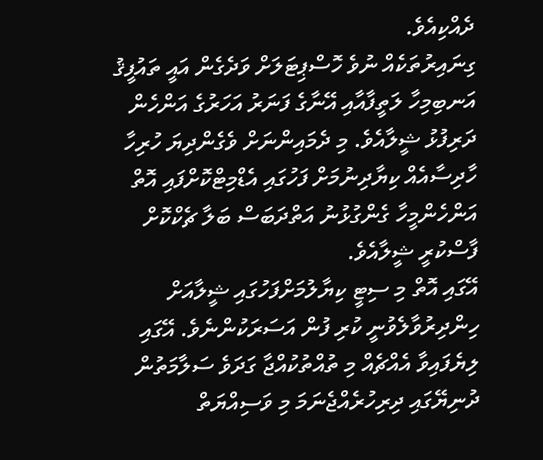ދެއްކިއެވެ.
ގިނައިރުތަކެއް ނުވެ ހޮސްޕިޓަލަށް ވަދެގެން އައީ ތައުފީޤު އަނބިމިހާ ލަތީފާއާއި އޭނާގެ ފަނަރު އަހަރުގެ އަންހެން ދަރިފުޅު ޝީލާއެވެ. މި ދެމައިންނަށް ވެގެންދިޔަ ހުރިހާ ހާދިސާއެއް ކިޔާދިނުމަށް ފަހުގައި އެޑްމިޓްކޮށްފައި އޮތް އަންހެންމީހާ ގެންގުޅުނު އަތްދަބަސް ބަލާ ޗެކްކޮށް ފާސްކުރީ ޝީލާއެވެ.
އޭގައި އޮތް މި ސިޓީ ކިޔާލުމަށްފަހުގައި ޝީލާއަށް ހިންދިރުވާލެވުނީ ކުރި ފުން އަސަރަކުންނެވެ. އޭގައި ލިޔެފައިވާ އެއްޗެއް މި ތުއްތުކުއްޖާ ގަދަވެ ސަލާމަތުން ދުނިޔޭގައި ދިރިހުރެއްޖެނަމަ މި ވަސިއްޔަތް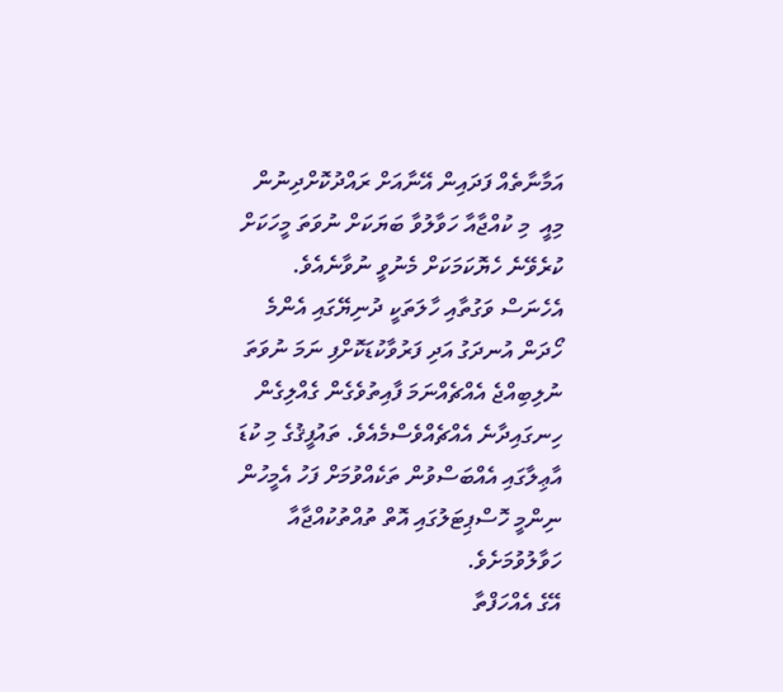އަމާނާތެއް ފަދައިން އޭނާއަށް ރައްދުކޮށްދިނުން މިއީ  މި ކުއްޖާއާ ހަވާލުވާ ބަޔަކަށް ނުވަތަ މީހަކަށް ކުރެވޭނެ ހެޔޮކަމަކަށް މެނުވީ ނުވާނެއެވެ.
އެހެނަސް ވަގުތާއި ހާލަތަކީ ދުނިޔޭގައި އެންމެ ހޯދަން އުނދަގު އަދި ފަރުވާކުޑަކޮށްފި ނަމަ ނުވަތަ ނުލިބިއްޖެ އެއްޗެއްނަމަ ފާއިތުވެގެން ގެއްލިގެން ހިނގައިދާނެ އެއްޗެއްވެސްމެއެވެ. ތައުފީޤުގެ މި ކުޑަ އާޢިލާގައި އެއްބަސްވުން ތަކެއްވުމަށް ފަހު އެމީހުން ނިންމީ ހޮސްޕިޓަލުގައި އޮތް ތުއްތުކުއްޖާއާ ހަވާލުވުމަށެވެ.
އޭގެ އެއްހަފްތާ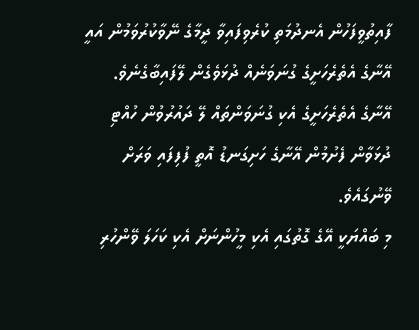ފާއިތުވީފަހުން އެނދުމަތި ކުރެވިފައިވާ ދީމާގެ ނޭވާކުރުވަމުން އައީ އޭނާގެ އެތެރެހަށީގެ ގުނަވަނެއް ދުޅަވެގެން ލޭފައިބާގެނެވެ. އޭނާގެ އެތެރެހަށީގެ އެކި ގުނަވަންތައް ލޭ ދައުރުވުން ހުއްޓި ދުޅަވާން ފެށުމުން އޭނާގެ ހަށިގަނޑު އޮތީ ފުފިފައި ވަރަށް ވޭނުގައެވެ.
މި ބައްޔަކީ އޭގެ ގޮތުގައި އެކި މީހުންނަށް އެކި ކަހަލަ ވޭންހުރި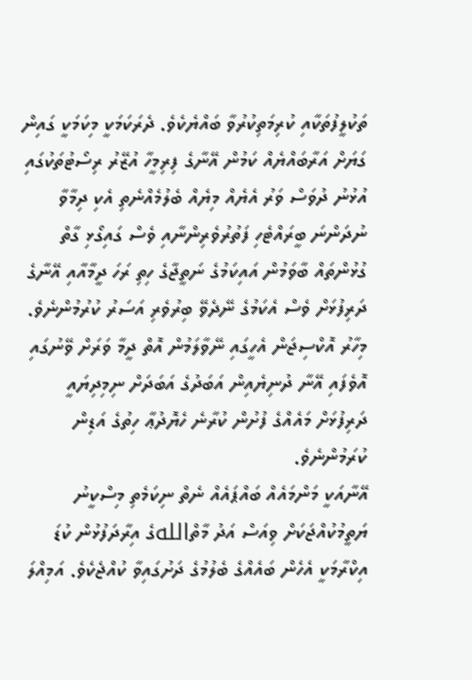ތަކުލީފުތަކާއި ކުރިމަތިކުރުވާ ބައްޔެކެވެ. ދެރަކަމަކީ މިކަމަކީ ގައިން ގަޔަށް އަރާބައްޔެއް ކަމުން އޭނާގެ ފިރިމީހާ އުޒޭރު ރިސޯޓުތަކުގައި އުޅުނު ދުވަސް ވަރު އެޔެއް މިޔެއް ބެލުމެއްނެތި އެކި ދިމާވާ ނުދަންނަ ބީރައްޓެހި ފަތުރުވެރިންނާއި ވެސް ގައިގޯޅި ގާތް ގުޅުންތައް ބާވަމުން އައިކަމުގެ ނަތީޖާގެ ހިތި ރަހަ ދީމާއާއި އޭނާގެ ދަރިފުޅަށް ވެސް އެކަމުގެ ނޭދެވޭ ބިރުވެރި އަސަރު ކުރުމުންނެވެ. މިހާރު އޮކްސިޖަން އެހީގައި ނޭވާލަމުން އޮތް ދީމާ ވަރަށް ވޭނުގައި އޮވެފައި އޭނާ ދުނިޔެއިން އަބަދުގެ އަބަދަށް ނިމިދިޔައީ ދަރިފުޅަށް މައެއްގެ ފުށުން ކުރާނެ ހެޔޮދުޢާ ހިތުގެ އަޑިން ކުރަމުންނެވެ.
އޭނާއަކީ މަންމައެއް ބައްޕައެއް ނެތް ނިކަމެތި މިސްކީނު ޔަތީމުކުއްޖަކަށް ވިއަސް އަދު މާތްاللهގެ އިރާދަފުޅުން ކުޑަ އިކްރާމަކީ އެހެން ބައެއްގެ ބެލުމުގެ ދަށުގައިވާ ކުއްޖެކެވެ. އަމިއްލަ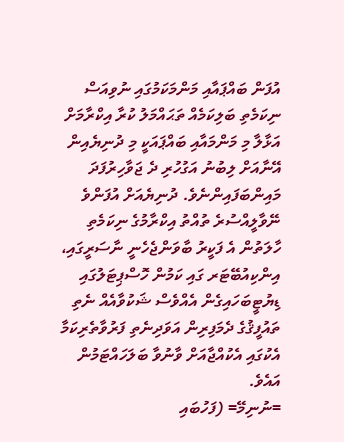އުފަން ބައްޕައާއި މަންމަކަމުގައި ނުވިއަސް ނިކަމެތި ބަލިކަމެއް ތަޙައްމަލު ކުރާ އިކްރާމަށް އަޅާލާ މި މަންމައާއި ބައްޕައަކީ މި ދުނިޔެއިން އޭނާއަށް ލިބުނު އަގުހުރި ދެ ޖަވާހިރުފަދަ މައިންބަފައިންނެވެ. ދުނިޔެއަށް އުފަންވެ ނޭވާލީއްސުރެ ތުއްތު އިކްރާމުގެ ނިކަމެތި ހާލަތުން އެ ފަކީރު ބާވަންޖެހެނީ ނާސަރީގައި، އިންކިއުބޭޓަރ ގައި ކަމުން ހޮސްޕިޓަލުގައި ޑިޔުޓީބަހައިގެން އެއްވެސް ޝަކުވާއެއް ނެތި ތައުފީޤުގެ ދެމަފިރިން އަވަދިނެތި ފަރުވާތެރިކަމާ އެކުގައި އެކުއްޖާއަށް ވާނުވާ ބަލަހައްޓަމުން އައެވެ.
=ނުނިމޭ= (ފަހުބައި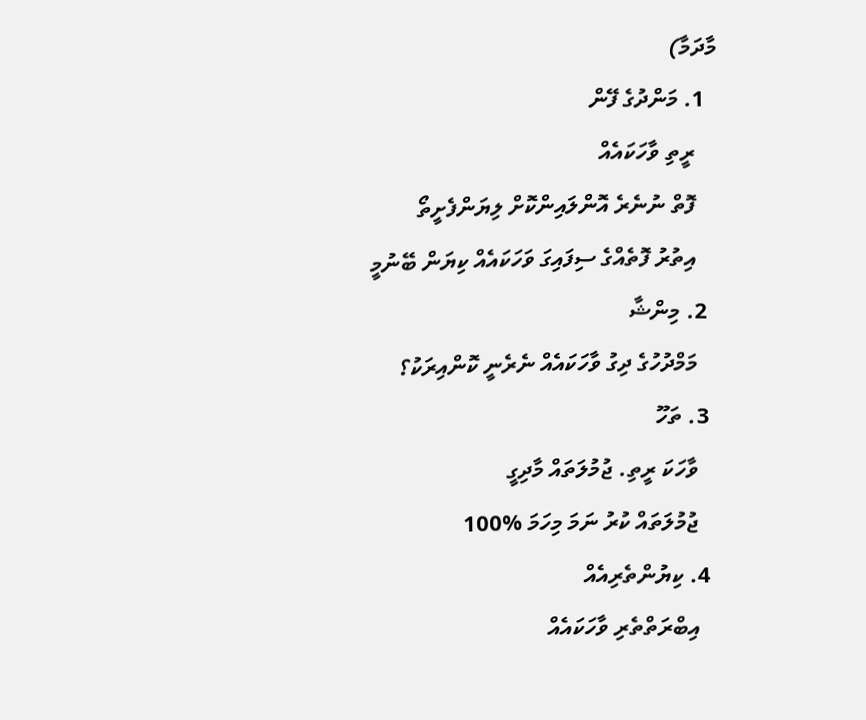މާދަމާ)
  1. މަންދުގެ ފޭން
    ރީތި ވާހަކައެއް
    ފޮތް ނުނެރެ އޮންލައިންކޮށް ލިޔަންފެށީތޯ
    އިތުރު ފޮތެއްގެ ސިފައިގަ ވަހަކައެއް ކިޔަން ބޭނުމީ
  2. މިންޝާ
    މަމްދުހުގެ ދިގު ވާހަކައެއް ނެރެނީ ކޮންއިރަކު؟
  3. ތަހޫ
    ވާހަކަ ރީތި. ޖުމުލަތައް މާދިގީ
    ޖުމުލަތައް ކުރު ނަމަ މިހަމަ %100
  4. ކިޔުންތެރިއެއް
    އިބްރަތްތެރި ވާހަކައެއް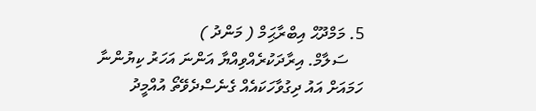5. މަމްދޫޙް އިބްރާޙަިމް ( މަންދު )
    ސަލާމް. އިރާދަކުރެއްވިއްޔާ އަންނަ އަހަރު ކިޔުންނާ ހަމައަށް އައު ދިގުވާހަކައެއް ގެނެސްދެވޭތޯ އުއްމީދު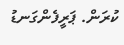ކުރަން. ޕަރީފެންގަނޑު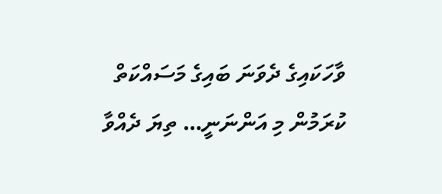ވާހަކައިގެ ދެވަނަ ބައިގެ މަސައްކަތް ކުރަމުން މި އަންނަނީ… ތިޔަ ދެއްވާ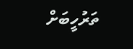ތަރުހީބަށް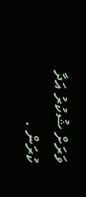ވަރަށް ޝުކުރު އަދާ ކުރަން .